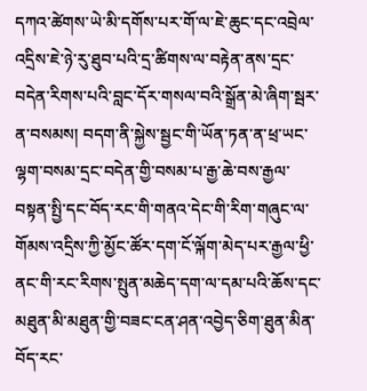དཀའ་ཚེགས་ཡེ་མི་དགོས་པར་གོ་ལ་ཇེ་ཆུང་དང་འབྲེལ་འདྲིས་ཇེ་ཉེ་རུ་ཐུབ་པའི་དྲ་ཚིགས་ལ་བརྟེན་ནས་དྲང་བདེན་རིགས་པའི་བླང་དོར་གསལ་བའི་སྒྲོན་མེ་ཞིག་སྦར་ན་བསམས། བདག་ནི་སྐྱེས་སྦྱང་གི་ཡོན་ཏན་ན་ཕྲ་ཡང་ལྷག་བསམ་དྲང་བདེན་གྱི་བསམ་པ་རྒྱ་ཆེ་བས་རྒྱལ་བསྟན་སྤྱི་དང་བོད་རང་གི་གནའ་དེང་གི་རིག་གཞུང་ལ་གོམས་འདྲིས་ཀྱི་མྱོང་ཚོར་དག་ངོ་ལྐོག་མེད་པར་རྒྱལ་ཕྱི་ནང་གི་རང་རིགས་སྤུན་མཆེད་དག་ལ་དམ་པའི་ཆོས་དང་མཐུན་མི་མཐུན་གྱི་བཟང་ངན་ཤན་འབྱེད་ཅིག་ཐུན་མིན་བོད་རང་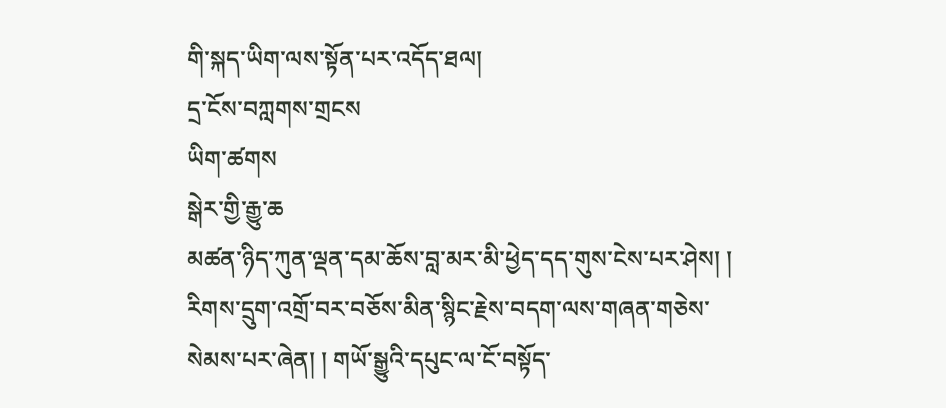གི་སྐད་ཡིག་ལས་སྟོན་པར་འདོད་ཐལ།
དྲ་ངོས་བཀླགས་གྲངས
ཡིག་ཚགས
སྒེར་གྱི་རྒྱུ་ཆ
མཚན་ཉིད་ཀུན་ལྡན་དམ་ཆོས་བླ་མར་མི་ཕྱེད་དད་གུས་ངེས་པར་ཤེས། ། རིགས་དྲུག་འགྲོ་བར་བཅོས་མིན་སྙིང་རྗེས་བདག་ལས་གཞན་གཅེས་སེམས་པར་ཞེན། ། གཡོ་སྒྱུའི་དཔུང་ལ་ངོ་བསྟོད་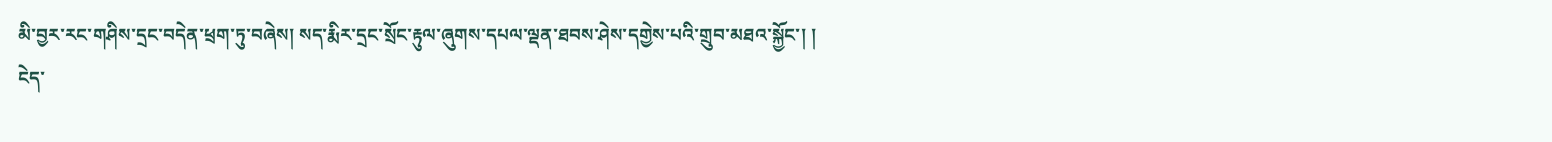མི་བྱར་རང་གཤིས་དྲང་བདེན་ཕྲག་ཏུ་བཞེས། སད་རྨིར་དྲང་སྲོང་རྟུལ་ཞུགས་དཔལ་ལྡན་ཐབས་ཤེས་དགྱེས་པའི་གྲུབ་མཐའ་སྐྱོང་། །
ངེད་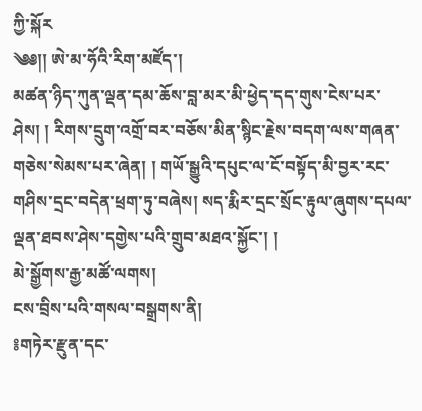ཀྱི་སྐོར
༄༅།། ཨེ་མ་ཧོའི་རིག་མཛོད་།
མཚན་ཉིད་ཀུན་ལྡན་དམ་ཆོས་བླ་མར་མི་ཕྱེད་དད་གུས་ངེས་པར་ཤེས། ། རིགས་དྲུག་འགྲོ་བར་བཅོས་མིན་སྙིང་རྗེས་བདག་ལས་གཞན་གཅེས་སེམས་པར་ཞེན། ། གཡོ་སྒྱུའི་དཔུང་ལ་ངོ་བསྟོད་མི་བྱར་རང་གཤིས་དྲང་བདེན་ཕྲག་ཏུ་བཞེས། སད་རྨིར་དྲང་སྲོང་རྟུལ་ཞུགས་དཔལ་ལྡན་ཐབས་ཤེས་དགྱེས་པའི་གྲུབ་མཐའ་སྐྱོང་། །
མེ་སྒྱོགས་རྒྱ་མཚོ་ལགས།
ངས་བྲིས་པའི་གསལ་བསྒྲགས་ནི།
༔གཏེར་རྫུན་དང་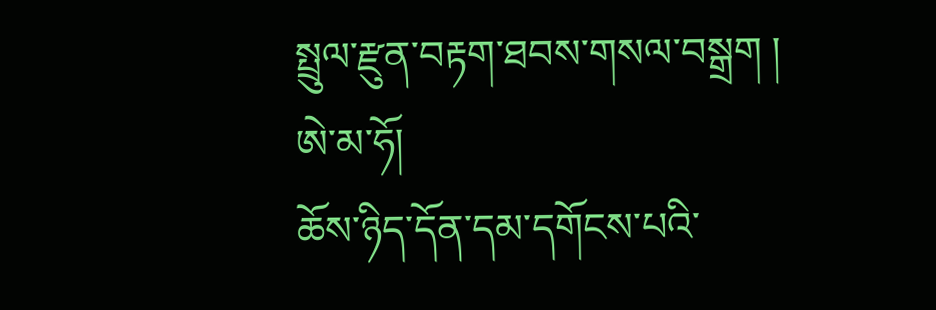སྤྲུལ་རྫུན་བརྟག་ཐབས་གསལ་བསྒྲག །
ཨེ་མ་ཧོ།
ཆོས་ཉིད་དོན་དམ་དགོངས་པའི་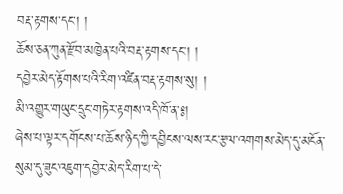བརྡ་རྟགས་དང་། །
ཆོས་ཅན་ཀུན་རྫོབ་མཁྱེན་པའི་བརྡ་རྟགས་དང་། །
དབྱེར་མེད་རྟོགས་པའི་རིག་འཛིན་བརྡ་རྟགས་སུ། །
མི་འགྱུར་གཡུང་དྲུང་གཏེར་རྟགས་འདི་ཁོ་ན་༔།
ཞེས་པ་ལྟར་དགོངས་པ་ཆོས་ཉིད་ཀྱི་དབྱིངས་ལས་རང་རྩལ་འགགས་མེད་དུ་མངོན་སུམ་དུ་ཟུང་འཇུག་དབྱེར་མེད་རིག་པ་དེ་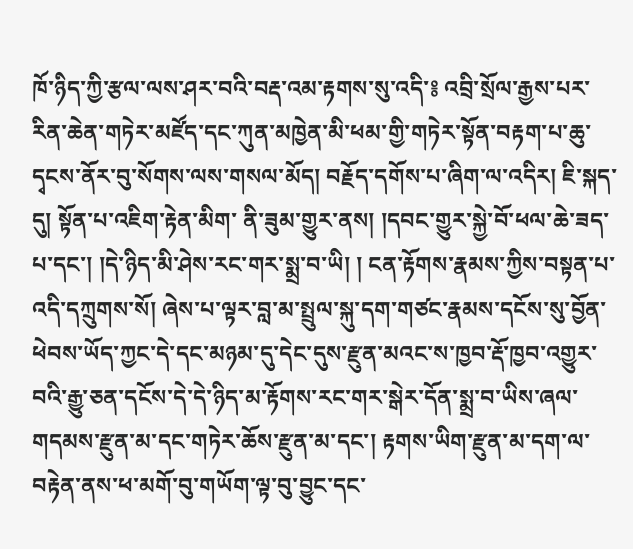ཁོ་ཉིད་ཀྱི་རྩལ་ལས་ཤར་བའི་བརྡ་འམ་རྟགས་སུ་འདི་༔ འབྲི་སྲོལ་རྒྱས་པར་རིན་ཆེན་གཏེར་མཛོད་དང་ཀུན་མཁྱེན་མི་ཕམ་གྱི་གཏེར་སྟོན་བརྟག་པ་ཆུ་དྭངས་ནོར་བུ་སོགས་ལས་གསལ་མོད། བརྗོད་དགོས་པ་ཞིག་ལ་འདིར། ཇི་སྐད་དུ། སྟོན་པ་འཇིག་རྟེན་མིག་ ནི་ཟུམ་གྱུར་ནས། །དབང་གྱུར་སྐྱེ་བོ་ཕལ་ཆེ་ཟད་པ་དང་། །དེ་ཉིད་མི་ཤེས་རང་གར་སྨྲ་བ་ཡི། ། ངན་རྟོགས་རྣམས་ཀྱིས་བསྟན་པ་འདི་དཀྲུགས་སོ། ཞེས་པ་ལྟར་བླ་མ་སྤྲུལ་སྐུ་དག་གཙང་རྣམས་དངོས་སུ་བྱོན་ཕེབས་ཡོད་ཀྱང་དེ་དང་མཉམ་དུ་དེང་དུས་རྫུན་མའང་ས་ཁྱབ་རྡོ་ཁྱབ་འགྱུར་བའི་རྒྱུ་ཅན་དངོས་དེ་དེ་ཉིད་མ་རྟོགས་རང་གར་སྒེར་དོན་སྨྲ་བ་ཡིས་ཞལ་གདམས་རྫུན་མ་དང་གཏེར་ཆོས་རྫུན་མ་དང་། རྟགས་ཡིག་རྫུན་མ་དག་ལ་བརྟེན་ནས་ཕ་མགོ་བུ་གཡོག་ལྟ་བུ་བྱུང་དང་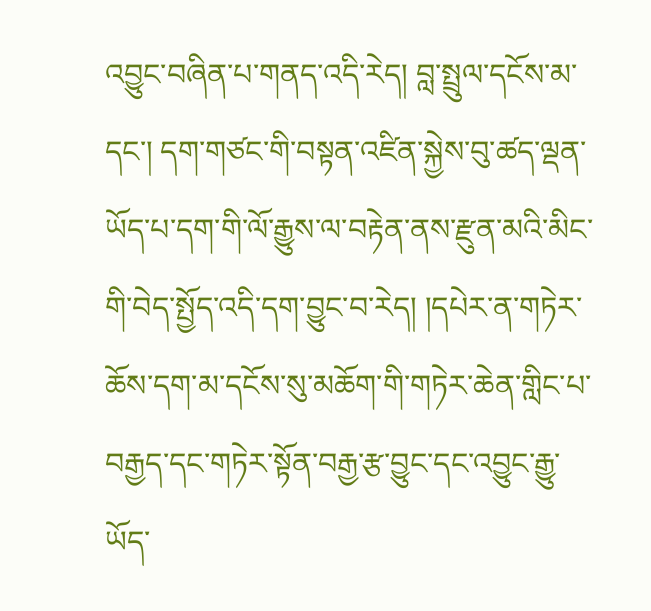འབྱུང་བཞིན་པ་གནད་འདི་རེད། བླ་སྤྲུལ་དངོས་མ་དང་། དག་གཙང་གི་བསྟན་འཛིན་སྐྱེས་བུ་ཚད་ལྡན་ཡོད་པ་དག་གི་ལོ་རྒྱུས་ལ་བརྟེན་ནས་རྫུན་མའི་མིང་གི་བེད་སྤྱོད་འདི་དག་བྱུང་བ་རེད། །དཔེར་ན་གཏེར་ཆོས་དག་མ་དངོས་སུ་མཆོག་གི་གཏེར་ཆེན་གླིང་པ་བརྒྱད་དང་གཏེར་སྟོན་བརྒྱ་རྩ་བྱུང་དང་འབྱུང་རྒྱུ་ཡོད་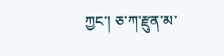ཀྱང་། ཅ་ཀ་རྫུན་མ་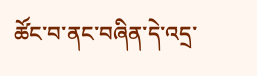ཚོང་བ་ནང་བཞིན་དེ་འདྲ་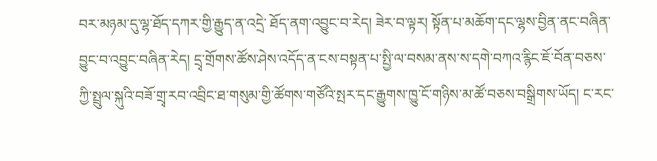བར་མཉམ་དུ་ལྷ་ཐོད་དཀར་གྱི་རྒྱུད་ན་འདྲེ་ ཐོད་ནག་འབྱུང་བ་རེད། ཟེར་བ་ལྟར། སྟོན་པ་མཆོག་དང་ལྷས་བྱིན་ནང་བཞིན་བྱུང་བ་འབྱུང་བཞིན་རེད། དྲྭ་གྲོགས་ཚོས་ཤེས་འདོད་ན་ངས་བསྟན་པ་སྤྱི་ལ་བསམ་ནས་ས་དགེ་བཀའ་རྙིང་ཇོ་བོན་བཅས་ཀྱི་སྤྲུལ་སྐུའི་བཟོ་གྲྭ་རབ་འབྲིང་ཐ་གསུམ་གྱི་ཚོགས་གཙོའི་སྤར་དང་རྒྱུགས་ཁྱུ་ངོ་གཉིས་མ་ཚོ་བཅས་བསྒྲིགས་ཡོད། ང་རང་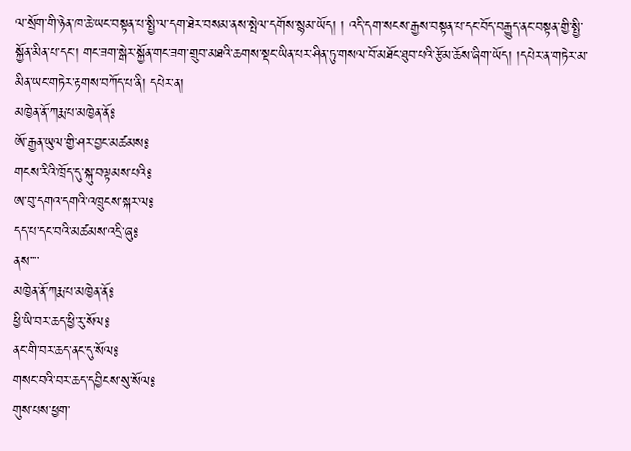ལ་སྲོག་གི་ཉེན་ཁ་ཆེ་ཡང་བསྟན་པ་སྤྱི་ལ་དག་ཐེར་བསམ་ནས་སྤེལ་དགོས་སྙམ་ཡོད། ། འདི་དག་སངས་རྒྱས་བསྟན་པ་དང་བོད་བརྒྱུད་ནང་བསྟན་གྱི་སྤྱི་སྐྱོན་མིན་པ་དང་། གང་ཟག་སྒེར་སྐྱོན་གང་ཟག་གྲུབ་མཐའི་ཆགས་སྡང་ཡིན་པར་ཤིན་ཏུ་གསལ་བོ་མཐོང་ཐུབ་པའི་རྩོམ་ཆོས་ཞིག་ཡོད། །དཔེར་ན་གཏེར་མ་མིན་ཡང་གཏེར་རྟགས་བཀོད་པ་ནི། དཔེར་ན།
མཁྱེན་ནོ་ཀརྨ་པ་མཁྱེན་ནོ༔
ཨོ་རྒྱན་ཡུལ་གྱི་ཤར་བྱང་མཚམས༔
གངས་རིའི་ཁྲོད་དུ་སྐུ་བལྟམས་པའི༔
ཨ་བུ་དགའ་དགའི་འཁྲུངས་སྐར་ལ༔
དད་པ་དང་བའི་མཚམས་འདྲི་ཞུ༔
ནས་་་་
མཁྱེན་ནོ་ཀརྨ་པ་མཁྱེན་ནོ༔
ཕྱི་ཡི་བར་ཆད་ཕྱི་རུ་སོལ༔
ནང་གི་བར་ཆད་ནང་དུ་སོལ༔
གསང་བའི་བར་ཆད་དབྱིངས་སུ་སོལ༔
གུས་པས་ཕྱག་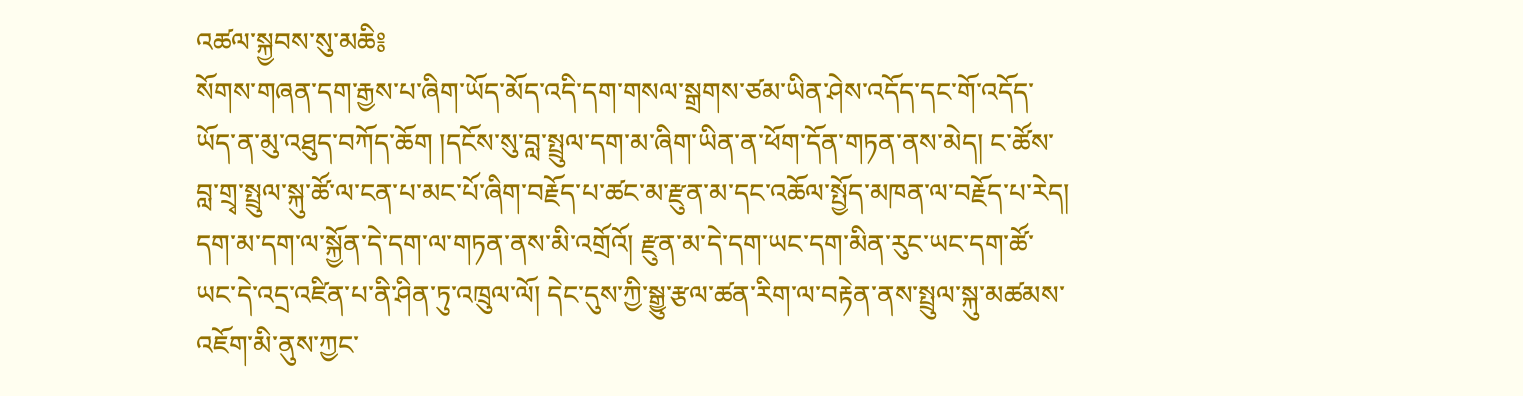འཚལ་སྐྱབས་སུ་མཆི༔
སོགས་གཞན་དག་རྒྱས་པ་ཞིག་ཡོད་མོད་འདི་དག་གསལ་སྒྲགས་ཙམ་ཡིན་ཤེས་འདོད་དང་གོ་འདོད་ཡོད་ན་མུ་འཐུད་བཀོད་ཆོག །དངོས་སུ་བླ་སྤྲུལ་དག་མ་ཞིག་ཡིན་ན་ཕོག་དོན་གཏན་ནས་མེད། ང་ཚོས་བླ་གྲྭ་སྤྲུལ་སྐུ་ཚོ་ལ་ངན་པ་མང་པོ་ཞིག་བརྗོད་པ་ཚང་མ་རྫུན་མ་དང་འཆོལ་སྤྱོད་མཁན་ལ་བརྗོད་པ་རེད། དག་མ་དག་ལ་སྐྱོན་དེ་དག་ལ་གཏན་ནས་མི་འགྲོའོ། རྫུན་མ་དེ་དག་ཡང་དག་མིན་རུང་ཡང་དག་ཚོ་ཡང་དེ་འདྲ་འཛིན་པ་ནི་ཤིན་ཏུ་འཁྲུལ་ལོ། དེང་དུས་ཀྱི་སྒྱུ་རྩལ་ཚན་རིག་ལ་བརྟེན་ནས་སྤྲུལ་སྐུ་མཚམས་འཇོག་མི་ནུས་ཀྱང་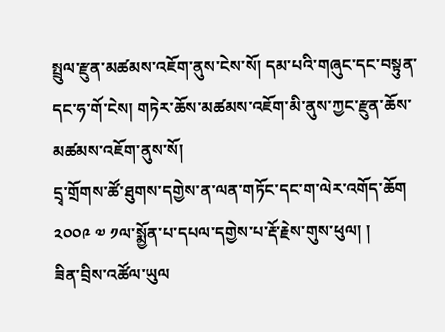སྤྲུལ་རྫུན་མཚམས་འཇོག་ནུས་ངེས་སོ། དམ་པའི་གཞུང་དང་བསྟུན་དང་ཧ་གོ་ངེས། གཏེར་ཆོས་མཚམས་འཇོག་མི་ནུས་ཀྱང་རྫུན་ཆོས་མཚམས་འཇོག་ནུས་སོ།
དྲྭ་གྲོགས་ཚོ་ཐུགས་དགྱེས་ན་ལན་གཏོང་དང་ག་ལེར་འགོད་ཆོག
༢༠༠༩ ༧ ༡ལ་སྨྱོན་པ་དཔལ་དགྱེས་པ་རྡོ་རྗེས་གུས་ཕུལ། །
ཟིན་བྲིས་འཚོལ་ཡུལ